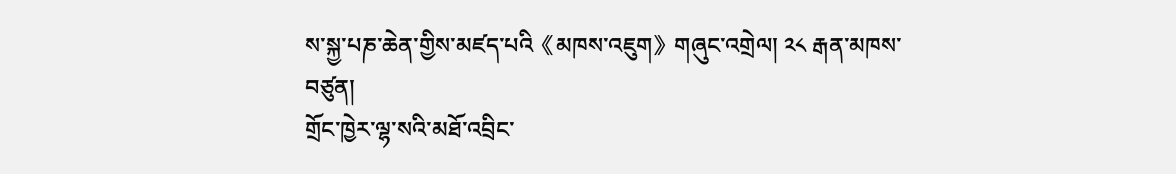ས་སྐྱ་པཎ་ཆེན་གྱིས་མཛད་པའི《མཁས་འཇུག》གཞུང་འགྲེལ། ༢༨ རྒན་མཁས་བཙུན།
གྲོང་ཁྱེར་ལྷ་སའི་མཐོ་འབྲིང་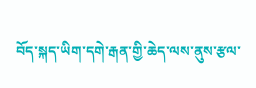བོད་སྐད་ཡིག་དགེ་རྒན་གྱི་ཆེད་ལས་ནུས་རྩལ་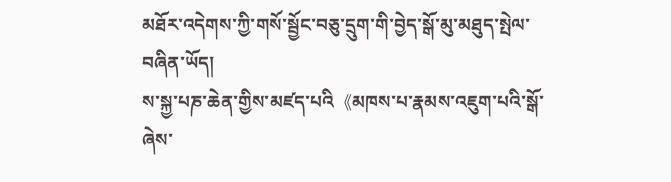མཐོར་འདེགས་ཀྱི་གསོ་སྦྱོང་བཅུ་དྲུག་གི་བྱེད་སྒོ་མུ་མཐུད་སྤེལ་བཞིན་ཡོད།
ས་སྐྱ་པཎ་ཆེན་གྱིས་མཛད་པའི《མཁས་པ་རྣམས་འཇུག་པའི་སྒོ་ཞེས་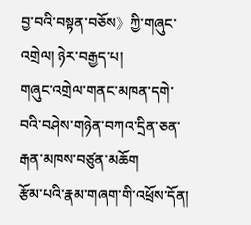བྱ་བའི་བསྟན་བཅོས》ཀྱི་གཞུང་འགྲེལ། ཉེར་བརྒྱད་པ།
གཞུང་འགྲེལ་གནང་མཁན་དགེ་བའི་བཤེས་གཉེན་བཀའ་དྲིན་ཅན་རྒན་མཁས་བཙུན་མཆོག
རྩོམ་པའི་རྣམ་གཞག་གི་འཕྲོས་དོན།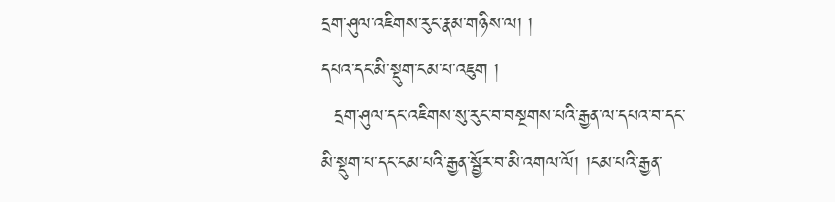དྲག་ཤུལ་འཇིགས་རུང་རྣམ་གཉིས་ལ། །
དཔའ་དང་མི་སྡུག་ངམ་པ་འཇུག །
  དྲག་ཤུལ་དང་འཇིགས་སུ་རུང་བ་བསྔགས་པའི་རྒྱན་ལ་དཔའ་བ་དང་མི་སྡུག་པ་དང་ངམ་པའི་རྒྱན་སྦྱོར་བ་མི་འགལ་ལོ། །ངམ་པའི་རྒྱན་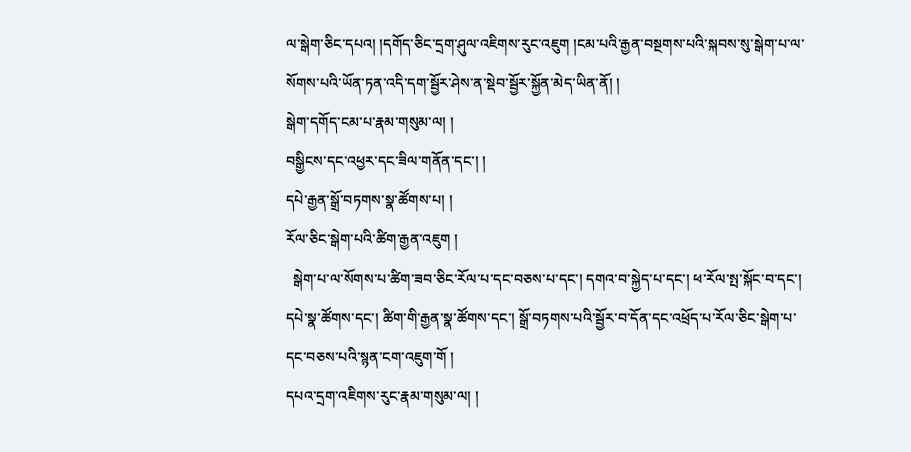ལ་སྒེག་ཅིང་དཔའ། །དགོད་ཅིང་དྲག་ཤུལ་འཇིགས་རུང་འཇུག །ངམ་པའི་རྒྱན་བསྔགས་པའི་སྐབས་སུ་སྒེག་པ་ལ་སོགས་པའི་ཡོན་ཏན་འདི་དག་སྦྱོར་ཤེས་ན་སྡེབ་སྦྱོར་སྐྱོན་མེད་ཡིན་ནོ། །
སྒེག་དགོད་ངམ་པ་རྣམ་གསུམ་ལ། །
བསྒྱིངས་དང་འཕྱར་དང་ཟིལ་གནོན་དང་། །
དཔེ་རྒྱན་སྒྲོ་བཏགས་སྣ་ཚོགས་པ། །
རོལ་ཅིང་སྒེག་པའི་ཚིག་རྒྱན་འཇུག །
  སྒེག་པ་ལ་སོགས་པ་ཚིག་ཟབ་ཅིང་རོལ་པ་དང་བཅས་པ་དང་། དགའ་བ་སྐྱེད་པ་དང་། ཕ་རོལ་སྤ་སྐོང་བ་དང་། དཔེ་སྣ་ཚོགས་དང་། ཚིག་གི་རྒྱན་སྣ་ཚོགས་དང་། སྒྲོ་བཏགས་པའི་སྦྱོར་བ་དོན་དང་འཕྲོད་པ་རོལ་ཅིང་སྒེག་པ་དང་བཅས་པའི་སྙན་ངག་འཇུག་གོ །
དཔའ་དྲག་འཇིགས་རུང་རྣམ་གསུམ་ལ། །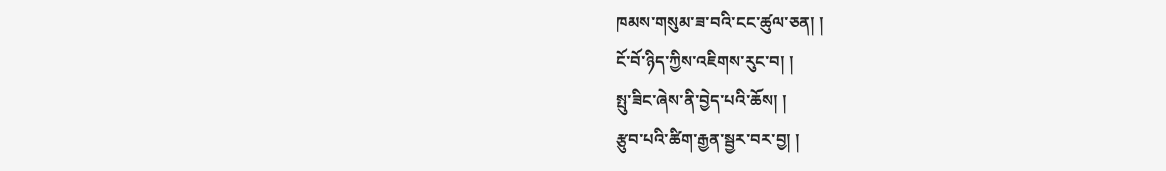ཁམས་གསུམ་ཟ་བའི་ངང་ཚུལ་ཅན། །
ངོ་བོ་ཉིད་ཀྱིས་འཇིགས་རུང་བ། །
སྤུ་ཟིང་ཞེས་ནི་བྱེད་པའི་ཆོས། །
རྩུབ་པའི་ཚིག་རྒྱན་སྦྱར་བར་བྱ། །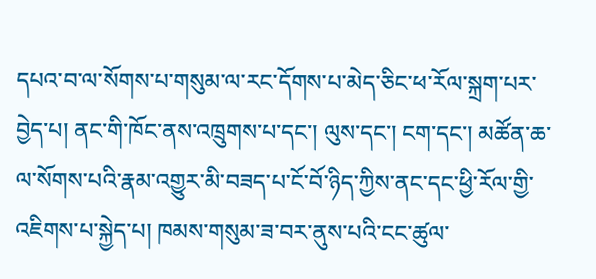དཔའ་བ་ལ་སོགས་པ་གསུམ་ལ་རང་དོགས་པ་མེད་ཅིང་ཕ་རོལ་སྐྲག་པར་བྱེད་པ། ནང་གི་ཁོང་ནས་འཁྲུགས་པ་དང་། ལུས་དང་། ངག་དང་། མཚོན་ཆ་ལ་སོགས་པའི་རྣམ་འགྱུར་མི་བཟད་པ་ངོ་བོ་ཉིད་ཀྱིས་ནང་དང་ཕྱི་རོལ་གྱི་འཇིགས་པ་སྐྱེད་པ། ཁམས་གསུམ་ཟ་བར་ནུས་པའི་ངང་ཚུལ་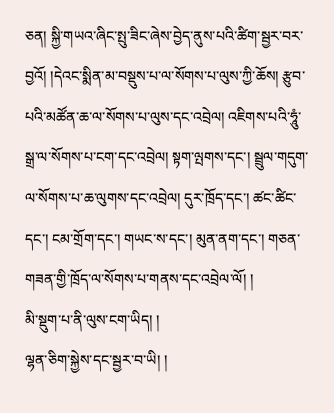ཅན། སྐྱི་གཡའ་ཞིང་སྤུ་ཟིང་ཞེས་བྱེད་ནུས་པའི་ཚིག་སྦྱར་བར་བྱའོ། །དེའང་སྨིན་མ་བསྡུས་པ་ལ་སོགས་པ་ལུས་ཀྱི་ཆོས། རྩུབ་པའི་མཚོན་ཆ་ལ་སོགས་པ་ལུས་དང་འབྲེལ། འཇིགས་པའི་ཧཱུཾ་སྒྲ་ལ་སོགས་པ་ངག་དང་འབྲེལ། སྟག་ལྤགས་དང་། སྦྲུལ་གདུག་ལ་སོགས་པ་ཆ་ལུགས་དང་འབྲེལ། དུར་ཁྲོད་དང་། ཚང་ཚིང་དང་། ངམ་གྲོག་དང་། གཡང་ས་དང་། མུན་ནག་དང་། གཅན་གཟན་གྱི་ཁྲོད་ལ་སོགས་པ་གནས་དང་འབྲེལ་ལོ། །
མི་སྡུག་པ་ནི་ལུས་ངག་ཡིད། །
ལྷན་ཅིག་སྐྱེས་དང་སྦྱར་བ་ཡི། །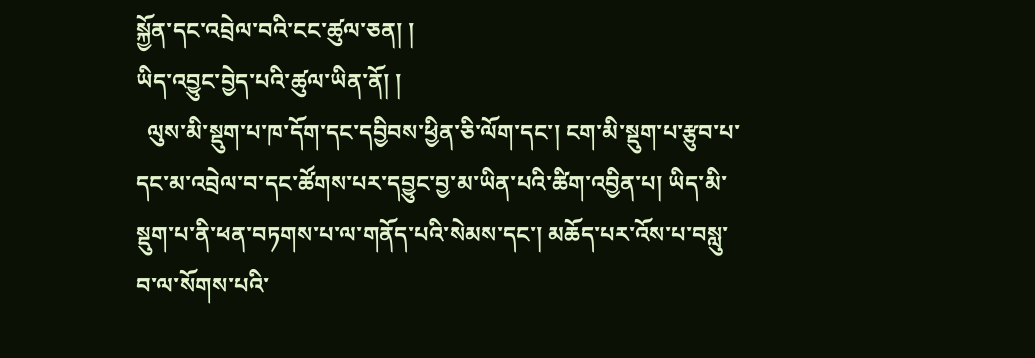སྐྱོན་དང་འབྲེལ་བའི་ངང་ཚུལ་ཅན། །
ཡིད་འབྱུང་བྱེད་པའི་ཚུལ་ཡིན་ནོ། །
  ལུས་མི་སྡུག་པ་ཁ་དོག་དང་དབྱིབས་ཕྱིན་ཅི་ལོག་དང་། ངག་མི་སྡུག་པ་རྩུབ་པ་དང་མ་འབྲེལ་བ་དང་ཚོགས་པར་དབྱུང་བྱ་མ་ཡིན་པའི་ཚིག་འབྱིན་པ། ཡིད་མི་སྡུག་པ་ནི་ཕན་བཏགས་པ་ལ་གནོད་པའི་སེམས་དང་། མཆོད་པར་འོས་པ་བསླུ་བ་ལ་སོགས་པའི་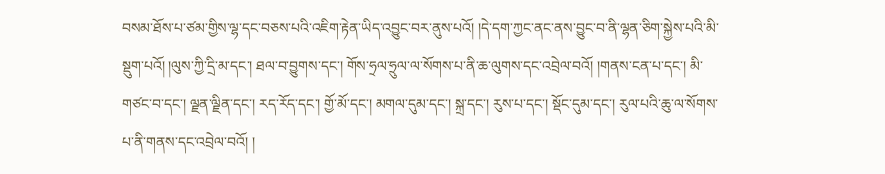བསམ་ཐོས་པ་ཙམ་གྱིས་ལྷ་དང་བཅས་པའི་འཇིག་རྟེན་ཡིད་འབྱུང་བར་ནུས་པའོ། །དེ་དག་ཀྱང་ནང་ནས་བྱུང་བ་ནི་ལྷན་ཅིག་སྐྱེས་པའི་མི་སྡུག་པའོ། །ལུས་ཀྱི་དྲི་མ་དང་། ཐལ་བ་བྱུགས་དང་། གོས་ཧྲལ་ཧྲུལ་ལ་སོགས་པ་ནི་ཆ་ལུགས་དང་འབྲེལ་བའོ། །གནས་ངན་པ་དང་། མི་གཙང་བ་དང་། ལྗན་ལྗིན་དང་། རད་རོད་དང་། གྱོ་མོ་དང་། མགལ་དུམ་དང་། སྐྲ་དང་། རུས་པ་དང་། སྡོང་དུམ་དང་། རུལ་པའི་ཆུ་ལ་སོགས་པ་ནི་གནས་དང་འབྲེལ་བའོ། །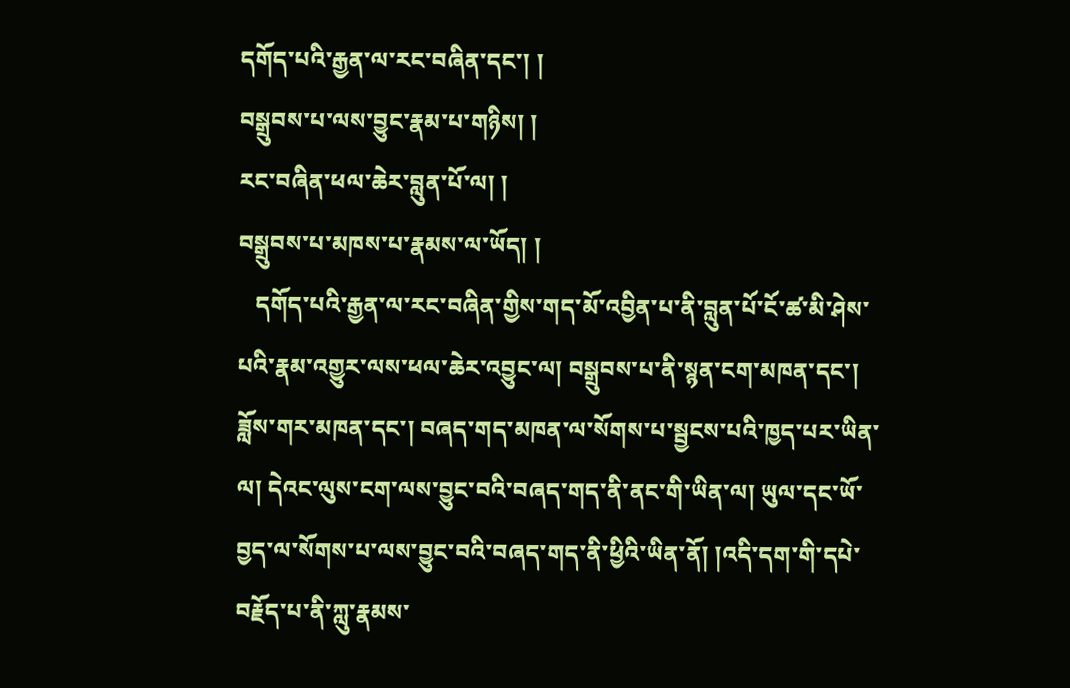དགོད་པའི་རྒྱན་ལ་རང་བཞིན་དང་། །
བསྒྲུབས་པ་ལས་བྱུང་རྣམ་པ་གཉིས། །
རང་བཞིན་ཕལ་ཆེར་བླུན་པོ་ལ། །
བསྒྲུབས་པ་མཁས་པ་རྣམས་ལ་ཡོད། །
   དགོད་པའི་རྒྱན་ལ་རང་བཞིན་གྱིས་གད་མོ་འབྱིན་པ་ནི་བླུན་པོ་ངོ་ཚ་མི་ཤེས་པའི་རྣམ་འགྱུར་ལས་ཕལ་ཆེར་འབྱུང་ལ། བསྒྲུབས་པ་ནི་སྙན་ངག་མཁན་དང་། ཟློས་གར་མཁན་དང་། བཞད་གད་མཁན་ལ་སོགས་པ་སྦྱངས་པའི་ཁྱད་པར་ཡིན་ལ། དེའང་ལུས་ངག་ལས་བྱུང་བའི་བཞད་གད་ནི་ནང་གི་ཡིན་ལ། ཡུལ་དང་ཡོ་བྱད་ལ་སོགས་པ་ལས་བྱུང་བའི་བཞད་གད་ནི་ཕྱིའི་ཡིན་ནོ། །འདི་དག་གི་དཔེ་བརྗོད་པ་ནི་ཀླུ་རྣམས་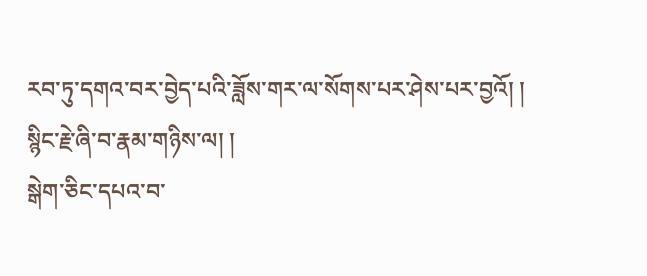རབ་ཏུ་དགའ་བར་བྱེད་པའི་ཟློས་གར་ལ་སོགས་པར་ཤེས་པར་བྱའོ། །
སྙིང་རྗེ་ཞི་བ་རྣམ་གཉིས་ལ། །
སྒེག་ཅིང་དཔའ་བ་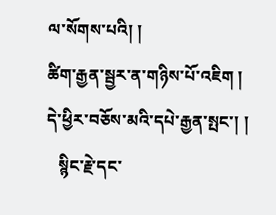ལ་སོགས་པའི། །
ཚིག་རྒྱན་སྦྱར་ན་གཉིས་པོ་འཇིག །
དེ་ཕྱིར་བཅོས་མའི་དཔེ་རྒྱན་སྤང་། །
   སྙིང་རྗེ་དང་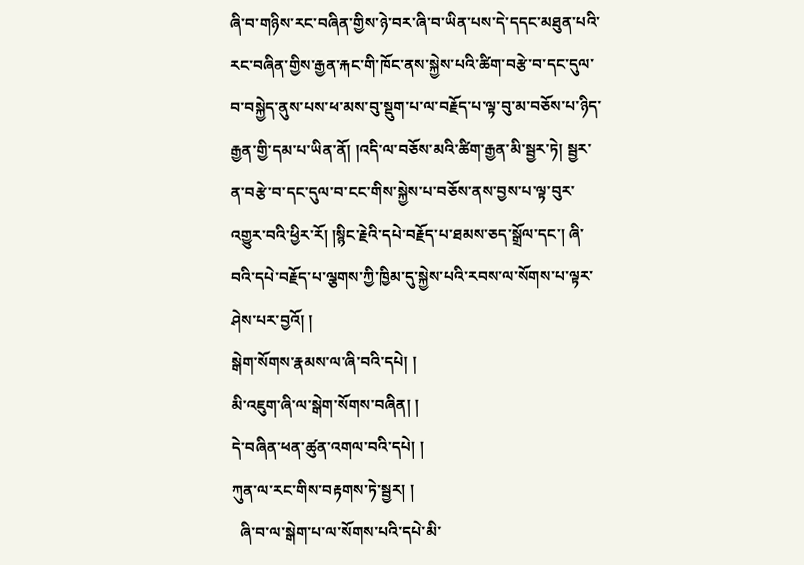ཞི་བ་གཉིས་རང་བཞིན་གྱིས་ཉེ་བར་ཞི་བ་ཡིན་པས་དེ་དདང་མཐུན་པའི་རང་བཞིན་གྱིས་རྒྱན་རྐང་གི་ཁོང་ནས་སྐྱེས་པའི་ཚིག་བརྩེ་བ་དང་དུལ་བ་བསྐྱེད་ནུས་པས་ཕ་མས་བུ་སྡུག་པ་ལ་བརྗོད་པ་ལྟ་བུ་མ་བཅོས་པ་ཉིད་རྒྱན་གྱི་དམ་པ་ཡིན་ནོ། །འདི་ལ་བཅོས་མའི་ཚིག་རྒྱན་མི་སྦྱར་ཏེ། སྦྱར་ན་བརྩེ་བ་དང་དུལ་བ་ངང་གིས་སྐྱེས་པ་བཅོས་ནས་བྱས་པ་ལྟ་བུར་འགྱུར་བའི་ཕྱིར་རོ། །སྙིང་རྗེའི་དཔེ་བརྗོད་པ་ཐམས་ཅད་སྒྲོལ་དང་། ཞི་བའི་དཔེ་བརྗོད་པ་ལྕགས་ཀྱི་ཁྱིམ་དུ་སྐྱེས་པའི་རབས་ལ་སོགས་པ་ལྟར་ཤེས་པར་བྱའོ། །
སྒེག་སོགས་རྣམས་ལ་ཞི་བའི་དཔེ། །
མི་འཇུག་ཞི་ལ་སྒེག་སོགས་བཞིན། །
དེ་བཞིན་ཕན་ཚུན་འགལ་བའི་དཔེ། །
ཀུན་ལ་རང་གིས་བརྟགས་ཏེ་སྦྱར། །
  ཞི་བ་ལ་སྒེག་པ་ལ་སོགས་པའི་དཔེ་མི་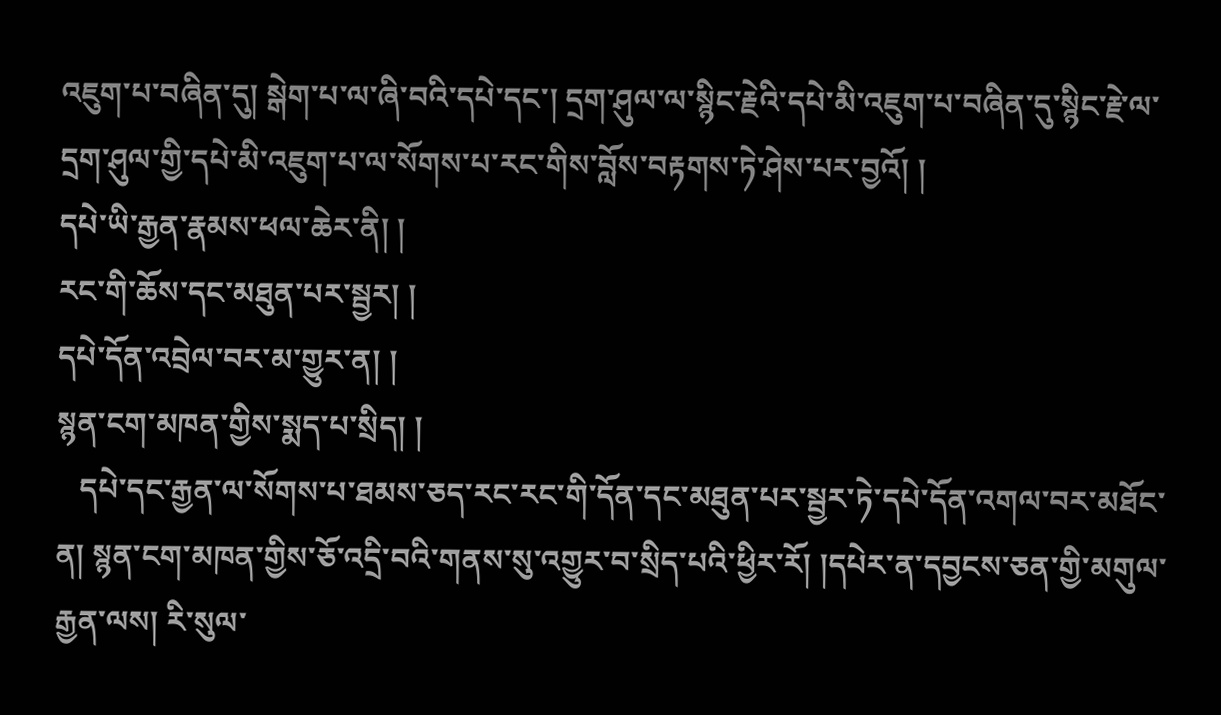འཇུག་པ་བཞིན་དུ། སྒེག་པ་ལ་ཞི་བའི་དཔེ་དང་། དྲག་ཤུལ་ལ་སྙིང་རྗེའི་དཔེ་མི་འཇུག་པ་བཞིན་དུ་སྙིང་རྗེ་ལ་དྲག་ཤུལ་གྱི་དཔེ་མི་འཇུག་པ་ལ་སོགས་པ་རང་གིས་བློས་བརྟགས་ཏེ་ཤེས་པར་བྱའོ། །
དཔེ་ཡི་རྒྱན་རྣམས་ཕལ་ཆེར་ནི། །
རང་གི་ཆོས་དང་མཐུན་པར་སྦྱར། །
དཔེ་དོན་འབྲེལ་བར་མ་གྱུར་ན། །
སྙན་ངག་མཁན་གྱིས་སྨད་པ་སྲིད། །
   དཔེ་དང་རྒྱན་ལ་སོགས་པ་ཐམས་ཅད་རང་རང་གི་དོན་དང་མཐུན་པར་སྦྱར་ཏེ་དཔེ་དོན་འགལ་བར་མཐོང་ན། སྙན་ངག་མཁན་གྱིས་ཅོ་འདྲི་བའི་གནས་སུ་འགྱུར་བ་སྲིད་པའི་ཕྱིར་རོ། །དཔེར་ན་དབྱངས་ཅན་གྱི་མགུལ་རྒྱན་ལས། རི་སུལ་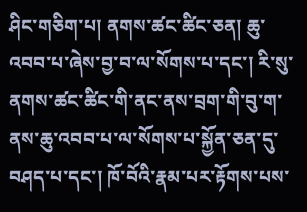ཤིང་གཅིག་པ། ནགས་ཚང་ཚིང་ཅན། ཆུ་འབབ་པ་ཞེས་བྱ་བ་ལ་སོགས་པ་དང་། རི་སུ་ནགས་ཚང་ཚིང་གི་ནང་ནས་བྲག་གི་བུ་ག་ནས་ཆུ་འབབ་པ་ལ་སོགས་པ་སྐྱོན་ཅན་དུ་བཤད་པ་དང་། ཁོ་བོའི་རྣམ་པར་རྟོགས་པས་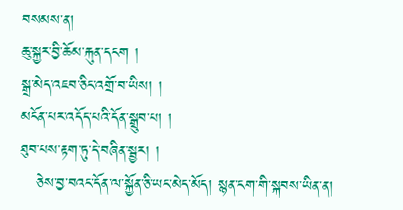བསམས་ན།
ཆུ་སྐྱར་བྱི་ཆོམ་རྐུན་དངག །
སྒྲ་མེད་འཇབ་ཅིང་འགྲོ་བ་ཡིས། །
མངོན་པར་འདོད་པའི་དོན་སྒྲུབ་པ། །
ཐུབ་པས་རྟག་ཏུ་དེ་བཞིན་སྦྱར། །
   ཅེས་བྱ་བའང་དོན་ལ་སྐྱོན་ཅི་ཡང་མེད་མོད། སྙན་ངག་གི་སྐབས་ཡིན་ན།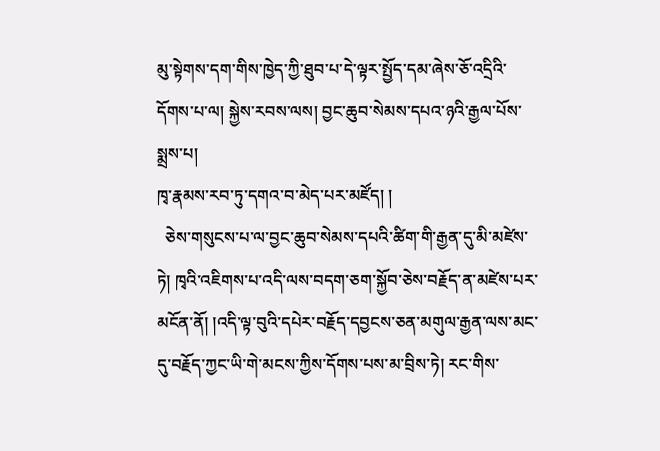མུ་སྟེགས་དག་གིས་ཁྱེད་ཀྱི་ཐུབ་པ་དེ་ལྟར་སྤྱོད་དམ་ཞེས་ཅོ་འདྲིའི་དོགས་པ་ལ། སྐྱེས་རབས་ལས། བྱང་ཆུབ་སེམས་དཔའ་ཉའི་རྒྱལ་པོས་སྨྲས་པ།
ཁྭ་རྣམས་རབ་ཏུ་དགའ་བ་མེད་པར་མཛོད། །
  ཅེས་གསུངས་པ་ལ་བྱང་ཆུབ་སེམས་དཔའི་ཚིག་གི་རྒྱན་དུ་མི་མཛེས་ཏེ། ཁྭའི་འཇིགས་པ་འདི་ལས་བདག་ཅག་སྐྱོབ་ཅེས་བརྗོད་ན་མཛེས་པར་མངོན་ནོ། །འདི་ལྟ་བུའི་དཔེར་བརྗོད་དབྱངས་ཅན་མགུལ་རྒྱན་ལས་མང་དུ་བརྗོད་ཀྱང་ཡི་གེ་མངས་ཀྱིས་དོགས་པས་མ་བྲིས་ཏེ། རང་གིས་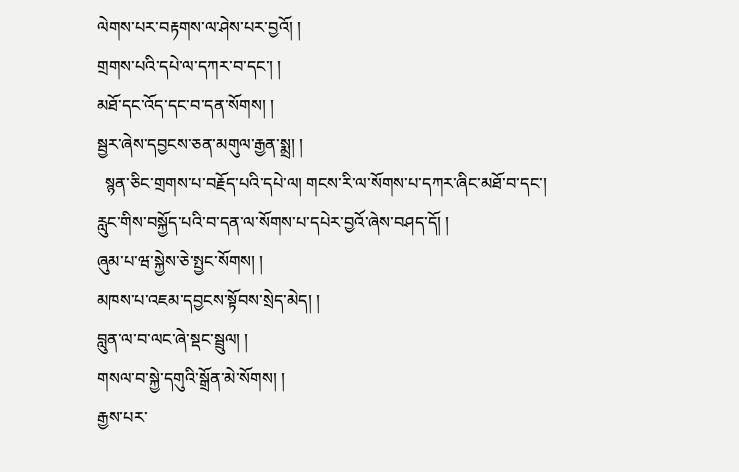ལེགས་པར་བརྟགས་ལ་ཤེས་པར་བྱའོ། །
གྲགས་པའི་དཔེ་ལ་དཀར་བ་དང་། །
མཐོ་དང་འོད་དང་བ་དན་སོགས། །
སྦྱར་ཞེས་དབྱངས་ཅན་མགུལ་རྒྱན་སྨྲ། །
  སྙན་ཅིང་གྲགས་པ་བརྗོད་པའི་དཔེ་ལ། གངས་རི་ལ་སོགས་པ་དཀར་ཞིང་མཐོ་བ་དང་། རླུང་གིས་བསྐྱོད་པའི་བ་དན་ལ་སོགས་པ་དཔེར་བྱའོ་ཞེས་བཤད་དོ། །
ཞུམ་པ་ཝ་སྐྱེས་ཅེ་སྤྱང་སོགས། །
མཁས་པ་འཇམ་དབྱངས་སྟོབས་སྲེད་མེད། །
བླུན་ལ་བ་ལང་ཞེ་སྡང་སྦྲུལ། །
གསལ་བ་སྐྱེ་དགུའི་སྒྲོན་མེ་སོགས། །
རྒྱས་པར་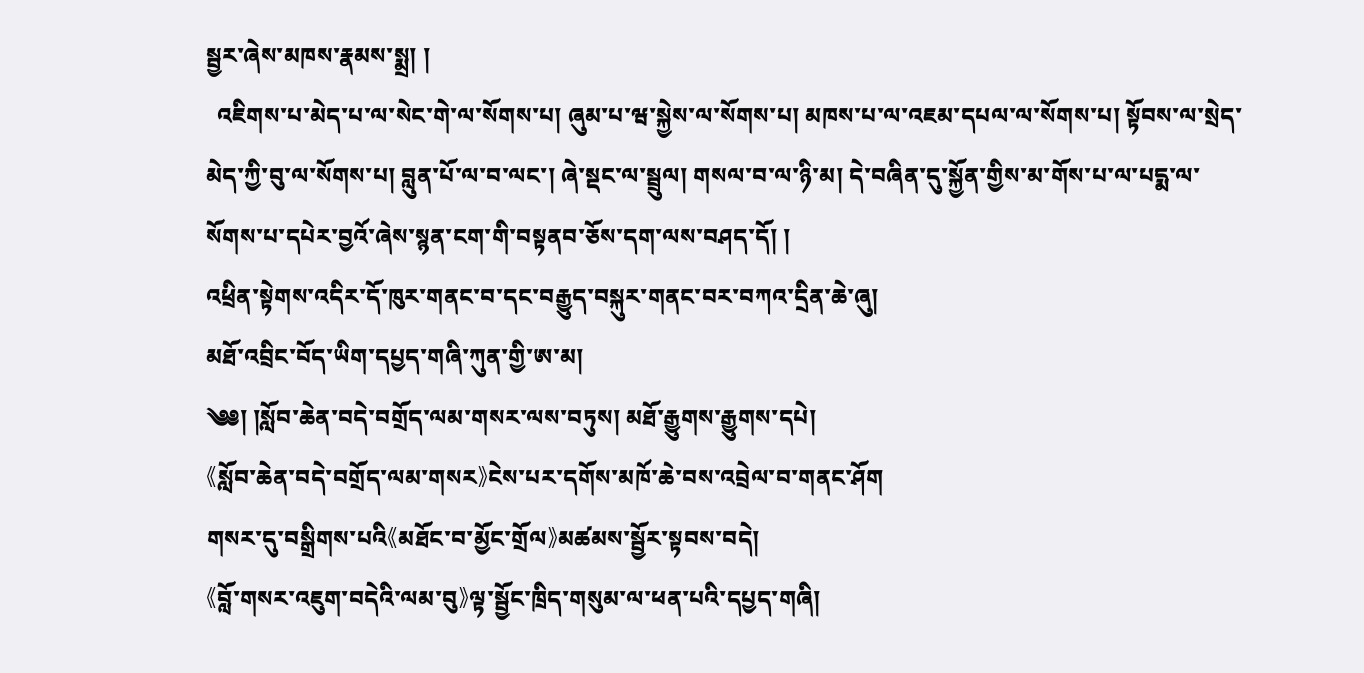སྦྱར་ཞེས་མཁས་རྣམས་སྨྲ། །
  འཇིགས་པ་མེད་པ་ལ་སེང་གེ་ལ་སོགས་པ། ཞུམ་པ་ཝ་སྐྱེས་ལ་སོགས་པ། མཁས་པ་ལ་འཇམ་དཔལ་ལ་སོགས་པ། སྟོབས་ལ་སྲེད་མེད་ཀྱི་བུ་ལ་སོགས་པ། བླུན་པོ་ལ་བ་ལང་། ཞེ་སྡང་ལ་སྦྲུལ། གསལ་བ་ལ་ཉི་མ། དེ་བཞིན་དུ་སྐྱོན་གྱིས་མ་གོས་པ་ལ་པདྨ་ལ་སོགས་པ་དཔེར་བྱའོ་ཞེས་སྙན་ངག་གི་བསྟནབ་ཅོས་དག་ལས་བཤད་དོ། །
འཕྲིན་སྟེགས་འདིར་དོ་ཁུར་གནང་བ་དང་བརྒྱུད་བསྐུར་གནང་བར་བཀའ་དྲིན་ཆེ་ཞུ།
མཐོ་འབྲིང་བོད་ཡིག་དཔྱད་གཞི་ཀུན་གྱི་ཨ་མ།
༄༅། །སློབ་ཆེན་བདེ་བགྲོད་ལམ་གསར་ལས་བཏུས། མཐོ་རྒྱུགས་རྒྱུགས་དཔེ།
《སློབ་ཆེན་བདེ་བགྲོད་ལམ་གསར》ངེས་པར་དགོས་མཁོ་ཆེ་བས་འབྲེལ་བ་གནང་ཤོག
གསར་དུ་བསྒྲིགས་པའི《མཐོང་བ་མྱོང་གྲོལ》མཚམས་སྦྱོར་སྟབས་བདེ།
《བློ་གསར་འཇུག་བདེའི་ལམ་བུ》ལྟ་སྦྱོང་ཁྲིད་གསུམ་ལ་ཕན་པའི་དཔྱད་གཞི།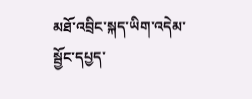མཐོ་འབྲིང་སྐད་ཡིག་འདེམ་སྦྱོང་དཔྱད་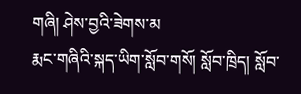གཞི། ཤེས་བྱའི་ཟེགས་མ
རྨང་གཞིའི་སྐད་ཡིག་སློབ་གསོ། སློབ་ཁྲིད། སློབ་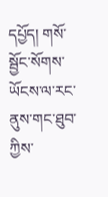དཔྱོད། གསོ་སྦྱོང་སོགས་ཡོངས་ལ་རང་ནུས་གང་ཐུབ་ཀྱིས་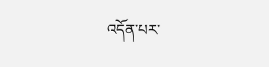འདོན་པར་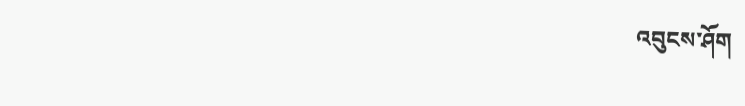འབུངས་ཤོག